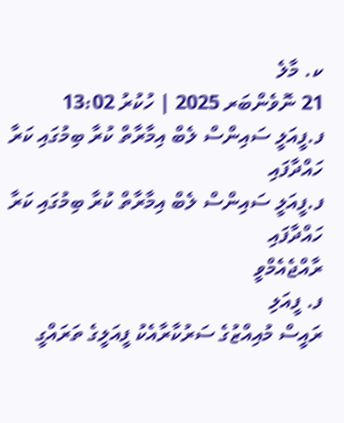ކ. މާލެ
21 ނޮވެންބަރ 2025 | ހުކުރު 13:02
ފ.ފީއަލީ ސައިންސް ލެބް އިމާރާތް ކުރާ ބިމުގައި ކަރާ ހައްދާފައި
ފ.ފީއަލީ ސައިންސް ލެބް އިމާރާތް ކުރާ ބިމުގައި ކަރާ ހައްދާފައި
ރާއްޖެއެމްވީ
ފ. ފީއަލި
ރައީސް މުއިއްޒުގެ ސަރުކާރާއެކު ފީއަލީގެ ތަރައްގީ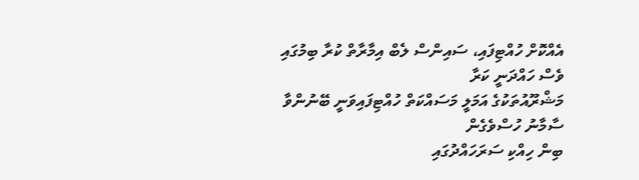އެއްކޮށް ހުއްޓިފައި، ސައިންސް ލެބް އިމާރާތް ކުރާ ބިމުގައި ވެސް ހައްދަނީ ކަރާ
މަޝްރޫއުތަކުގެ އަމަލީ މަސައްކަތް ހުއްޓިފައިވަނީ ބޭނުންވާ ސާމާނު ހުސްވެގެން
ބިން ހިއްކި ސަރަހައްދުގައި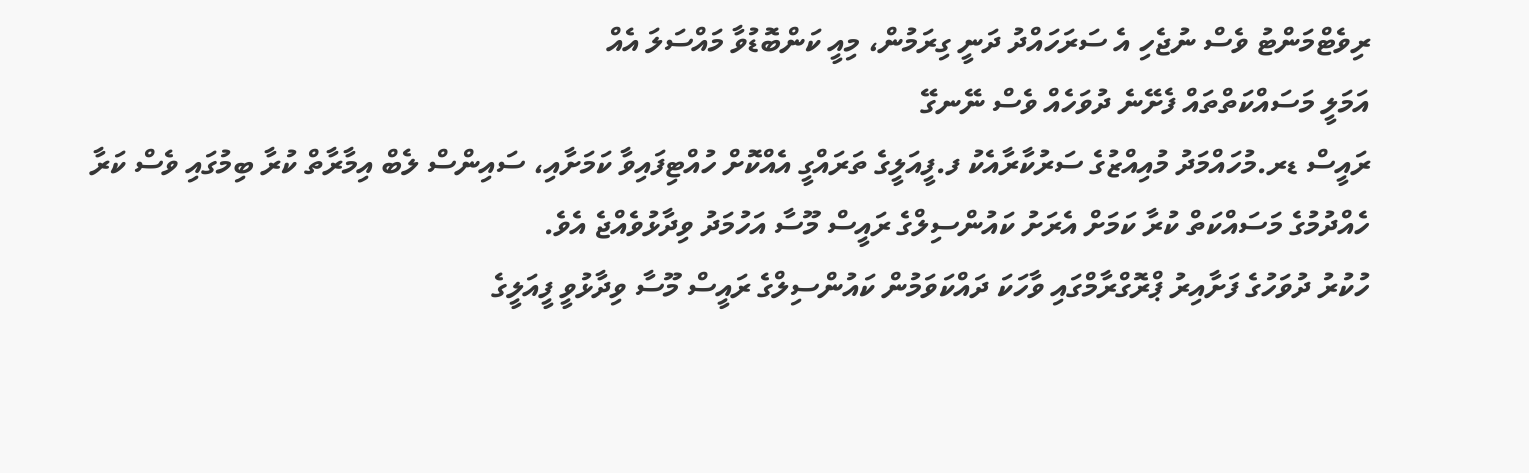ރިވެޓްމަންޓު ވެސް ނުޖެހި އެ ސަރަހައްދު ދަނީ ގިރަމުން، މިއީ ކަންބޮޑުވާ މައްސަލަ އެއް
އަމަލީ މަސައްކަތްތައް ފެށޭނެ ދުވަހެއް ވެސް ނޭނގޭ
ރައީސް ޑރ.މުހައްމަދު މުއިއްޒުގެ ސަރުކާރާއެކު ފ.ފީއަލީގެ ތަރައްގީ އެއްކޮށް ހުއްޓިފައިވާ ކަމަށާއި، ސައިންސް ލެބް އިމާރާތް ކުރާ ބިމުގައި ވެސް ކަރާ ހެއްދުމުގެ މަސައްކަތް ކުރާ ކަމަށް އެރަށު ކައުންސިލްގެ ރައީސް މޫސާ އަހުމަދު ވިދާޅުވެއްޖެ އެވެ.
ހުކުރު ދުވަހުގެ ފަށާއިރު ޕްރޮގްރާމްގައި ވާހަކަ ދައްކަވަމުން ކައުންސިލްގެ ރައީސް މޫސާ ވިދާޅުވީ ފީއަލީގެ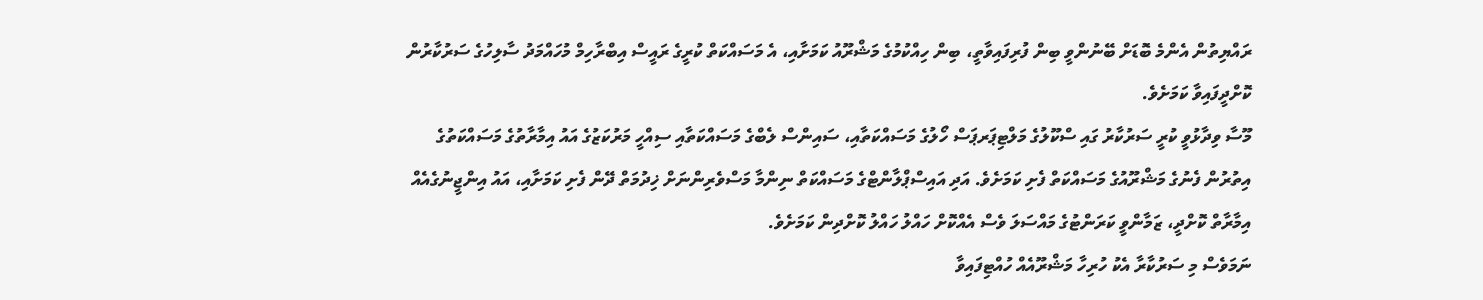ރައްޔިތުން އެންމެ ބޮޑަށް ބޭނުންވީ ބިން ފުރިފައިވާތީ، ބިން ހިއްކުމުގެ މަޝްރޫއު ކަމަށާއި، އެ މަސައްކަތް ކުރީގެ ރައީސް އިބްރާހިމް މުހައްމަދު ސާލިހުގެ ސަރުކާރުން ކޮށްދީފައިވާ ކަމަށެވެ.
މޫސާ ވިދާޅުވީ ކުރީ ސަރުކާރު ގައި ސްކޫލުގެ މަލްޓިޕަރޕަސް ހޯލުގެ މަސައްކަތާއި، ސައިންސް ލެބްގެ މަސައްކަތާއި ސިއްހީ މަރުކަޒުގެ އައު އިމާރާތުގެ މަސައްކަތުގެ އިތުރުން ފެނުގެ މަޝްރޫއުގެ މަސައްކަތް ފެށި ކަމަށެވެ. އަދި އައިސްޕްލާންޓްގެ މަސައްކަތް ނިންމާ މަސްވެރިންނަށް ޚިދުމަތް ދޭން ފެށި ކަމަށާއި، އައު އިންޖީނުގެއެއް އިމާރާތް ކޮށްދީ، ޒަމާންވީ ކަރަންޓުގެ މައްސަލަ ވެސް އެއްކޮށް ހައްލު ހައްލު ކޮށްދިން ކަމަށެވެ.
ނަމަވެސް މި ސަރުކާރާ އެކު ހުރިހާ މަޝްރޫއެއް ހުއްޓިފައިވާ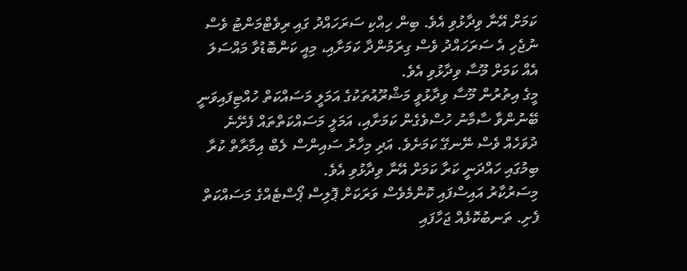ކަމަށް އޭނާ ވިދާޅުވި އެވެ. ބިން ހިއްކި ސަރަހައްދު ގައި ރިވެޓްމަންޓު ވެސް ނުޖެހި އެ ސަރަހައްދު ވެސް ގިރަމުންދާ ކަމަށާއި، މިއީ ކަންބޮޑުވާ މައްސަލަ އެއް ކަމަށް މޫސާ ވިދާޅުވި އެވެ.
މީގެ އިތުރުން މޫސާ ވިދާޅުވީ މަޝްރޫއުތަކުގެ އަމަލީ މަސައްކަތް ހުއްޓިފައިވަނީ ބޭނުންވާ ސާމާނު ހުސްވެގެން ކަމަށާއި، އަމަލީ މަސައްކަތްތައް ފެށޭނެ ދުވަހެއް ވެސް ނޭނގޭ ކަމަށެވެ. އަދި މިހާރު ސައިންސް ލެބް އިމާރާތް ކުރާ ބިމުގައި ހައްދަނީ ކަރާ ކަމަށް އޭނާ ވިދާޅުވި އެވެ.
މިސަރުކާރު އައިސްފައި ކޮންމެވެސް ވަރަކަށް ޕޮލިސް ޕޯސްޓެއްގެ މަސައްކަތް ފެށި. ތަނބުކޮޅެއް ޖަހާފައި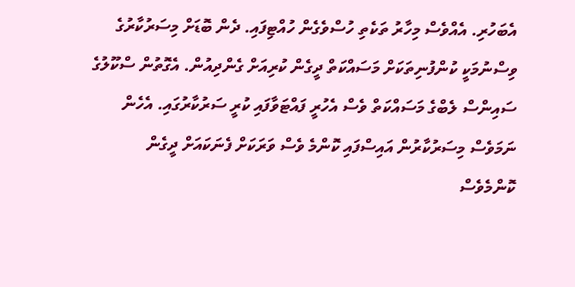އެބަހުރި. އެއްވެސް މިހާރު ތަކެތި ހުސްވެގެން ހުއްޓިފައި. ދެން ބޮޑަށް މިސަރުކާރުގެ ވިސްނުމަކީ ކުންފުނިތަކަށް މަސައްކަތް ދީގެން ކުރިއަށް ގެންދިއުން. އެގޮތުން ސްކޫލުގެ ސައިންސް ލެބްގެ މަސައްކަތް ވެސް އެހުރީ ފައްޓަވާފައި ކުރީ ސަރުކާރުގައި. އެހެން ނަމަވެސް މިސަރުކާރުން އައިސްފައި ކޮންމެ ވެސް ވަރަކަށް ފެނަކައަށް ދީގެން ކޮންމެވެސް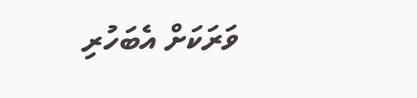ވަރަކަށް އެބަހުރި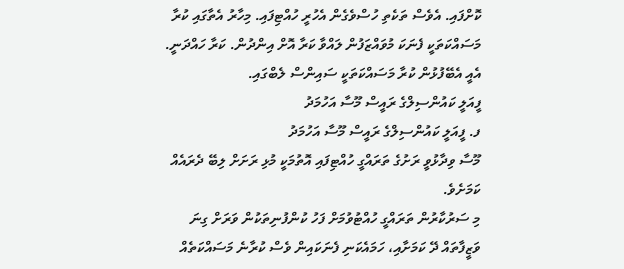ކޮށްފައި. އެވެސް ތަކެތި ހުސްވެގެން އެހުރީ ހުއްޓިފައި. މިހާރު އެތާގައި ކުރާ މަސައްކަތަކީ ފެނަކަ މުވައްޒަފުން ލައްވާ ކަރާ އޮށް އިންދުން. ކަރާ ހައްދަނީ. އެއީ އެބޭފުޅުން ކުރާ މަސައްކަތަކީ ސައިންސް ލެބްގައި.
ފީއަލީ ކައުންސިލްގެ ރައީސް މޫސާ އަހުމަދު
ފ. ފީއަލީ ކައުންސިލްގެ ރައީސް މޫސާ އަހުމަދު
މޫސާ ވިދާޅުވީ ރަށުގެ ތަރައްގީ ހުއްޓިފައި އޮތުމަކީ މުޅި ރަށަށް ލިބޭ ދެރައެއް ކަމަށެވެ.
މި ސަރުކާރުން ތަރައްގީ ހުއްޓުވުމަށް ފަހު ކުންފުނިތަކުން ވަރަށް ގިނަ ވަޒީފާތައް ދޭ ކަމަށާއި، ހަމައެކަނި ފެނަކައިން ވެސް ކުރާނެ މަސައްކަތެއް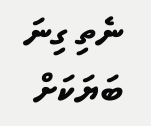ނެތި ގިނަ ބަޔަކަށް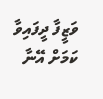ވަޒީފާ ދީފައިވާ ކަމަށް އޭނާ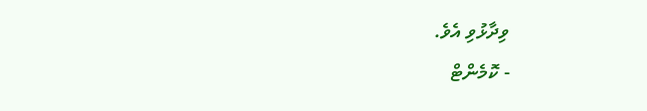ވިދާޅުވި އެވެ.
- ކޮމެންޓް